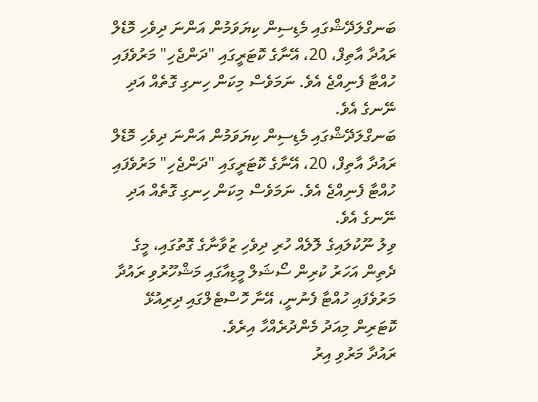ބަނގްލަދޭޝްގައި މެޑިސިން ކިޔަވަމުން އަންނަ ދިވެހި މޮޑެލް ރައުދާ އާތިފް، 20، އޭނާގެ ކޮޓަރީގައި "ދަންޖެހި" މަރުވެފައި ހުއްޓާ ފެނިއްޖެ އެވެ. ނަމަވެސް މިކަން ހިނގި ގޮތެއް އަދި ނޭނގެ އެވެ.
ބަނގްލަދޭޝްގައި މެޑިސިން ކިޔަވަމުން އަންނަ ދިވެހި މޮޑެލް ރައުދާ އާތިފް، 20، އޭނާގެ ކޮޓަރީގައި "ދަންޖެހި" މަރުވެފައި ހުއްޓާ ފެނިއްޖެ އެވެ. ނަމަވެސް މިކަން ހިނގި ގޮތެއް އަދި ނޭނގެ އެވެ.
ވިލު ނޫކުލައިގެ ލޮލެއް ހުރި ދިވެހި ޒުވާނާގެ ގޮތުގައި، މީގެ ދެތިން އަހަރު ކުރިން ސޯޝަލް މީޑިއާގައި މަޝްހޫރުވި ރައުދާ މަރުވެފައި ހުއްޓާ ފެނުނީ، އޭނާ ހޮސްޓެލްގައި ދިރިއުޅޭ ކޮޓަރިން މިއަދު މެންދުރެއްހާ އިރެވެ.
ރައުދާ މަރުވި އިރު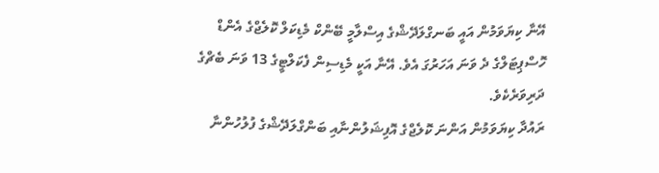އޭނާ ކިޔަވަމުން އައީ ބަނގްލަދޭޝްގެ އިސްލާމީ ބޭންކް މެޑިކަލް ކޮލެޖްގެ އެންޑް ހޮސްޕިޓަލްގެ ދެ ވަނަ އަހަރުގަ އެވެ. އޭނާ އަކީ މެޑިސިން ފެކަލްޓީގެ 13 ވަނަ ބެޗްގެ ދަރިވަރެކެވެ.
ރައުދާ ކިޔަވަމުން އަންނަ ކޮލެޖްގެ އޮފިޝަލުންނާއި ބަންގްލަދޭޝްގެ ފުލުހުންނާ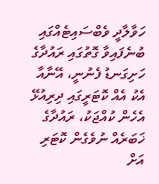ހަވާލާދީ ވެބްސައިޓެއްގައި ބުނެފައިވާ ގޮތުގައި ރައުދާގެ ހަށިގަނޑު ފެނުނީ، އޭނާއާ އެކު އެއް ކޮޓަރީގައި ދިރިއުޅޭ އެހެން ކުއްޖަކު، ރައުދާގެ ޚަބަރެއް ނުވެގެން ކޮޓަރި އަށް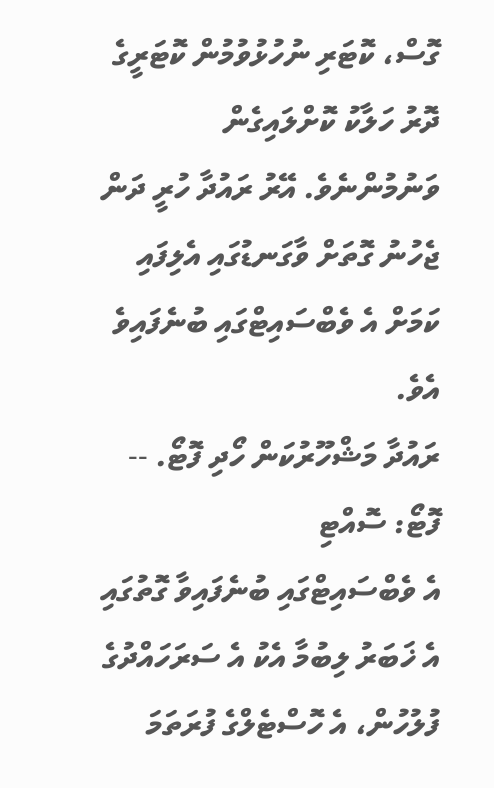ގޮސް، ކޮޓަރި ނުހުޅުވުމުން ކޮޓަރީގެ ދޮރު ހަލާކު ކޮށްލައިގެން ވަނުމުންނެވެ. އޭރު ރައުދާ ހުރީ ދަން ޖެހުނު ގޮތަށް ވާގަނޑުގައި އެލިފައި ކަމަށް އެ ވެބްސައިޓްގައި ބުނެފައިވެ އެވެ.
ރައުދާ މަޝްހޫރުކަން ހޯދި ފޮޓޯ. -- ފޮޓޯ: ސޮއްޓި
އެ ވެބްސައިޓްގައި ބުނެފައިވާ ގޮތުގައި އެ ޚަބަރު ލިބުމާ އެކު އެ ސަރަހައްދުގެ ފުލުހުން، އެ ހޮސްޓެލްގެ ފުރަތަމަ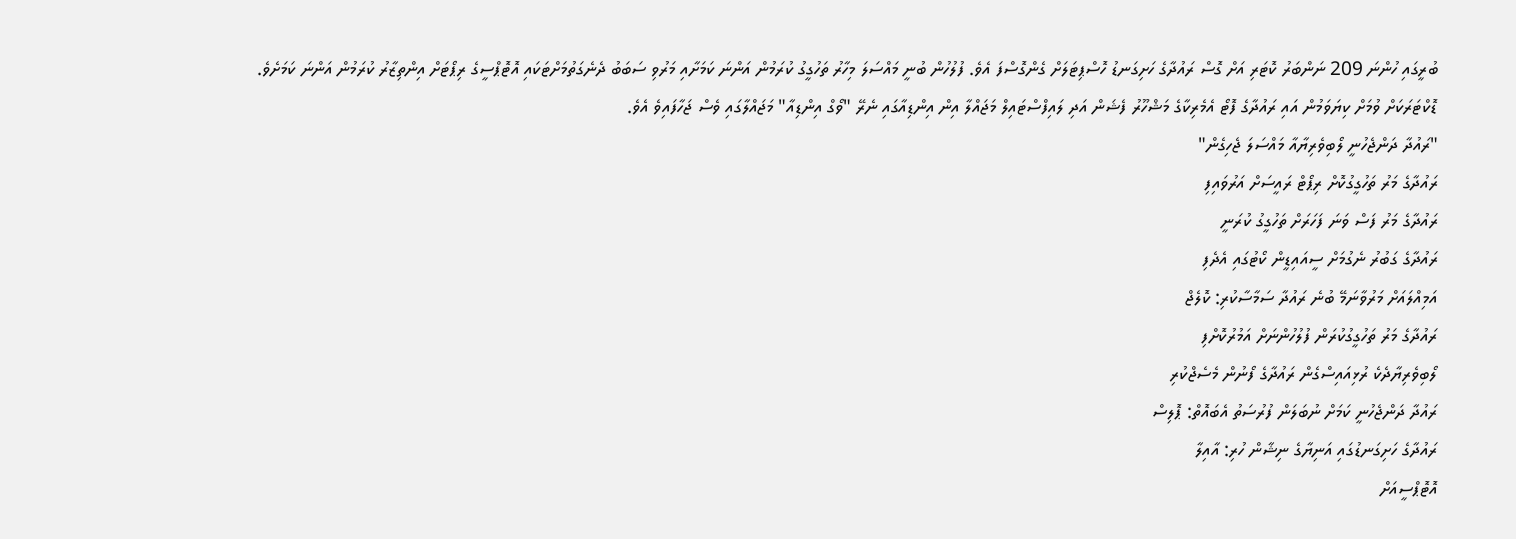ބުރީގައި ހުންނަ 209 ނަންބަރު ކޮޓަރި އަށް ގޮސް ރައުދާގެ ހަށިގަނޑު ހޮސްޕިޓަލަށް ގެންގޮސްފަ އެވެ. ފުލުހުން ބުނީ މައްސަލަ މިހާރު ތަހުގީގު ކުރަމުން އަންނަ ކަމަށާއި މަރުވި ސަބަބު ދެނެގަތުމަށްޓަކައި އޮޓޮޕްސީގެ ރިޕޯޓަށް އިންތިޒާރު ކުރަމުން އަންނަ ކަމަށެވެ.
ޑޮކްޓަރަކަށް ވުމަށް ކިޔަވަމުން އައި ރައުދާގެ ފޮޓޯ އެމެރިކާގެ މަޝްހޫރު ފެޝަން އަދި ލައިފްސްޓައިލް މަޖައްލާ އިން އިންޑިއާގައި ނެރޭ "ވޯގް އިންޑިއާ" މަޖައްލާގައި ވެސް ޖަހާފައިވެ އެވެ.
"ރައުދާ ދަންޖެހުނީ ލޯބިވެރިޔާއާ މައްސަލަ ޖެހިގެން"
ރައުދާގެ މަރު ތަހުގީގުކޮށް ރިޕޯޓް ރައީސަށް އަރުވައިފި
ރައުދާގެ މަރު ފަސް ވަނަ ފަހަރަށް ތަހުގީގު ކުރަނީ
ރައުދާގެ ގަބުރު ނެގުމަށް ސީއައިޑީން ކޯޓުގައި އެދެފި
އަމިއްލައަށް މަރުވާނަމޭ ބުނެ ރައުދާ ސަމާސާކުރި: ކޮލެޖް
ރައުދާގެ މަރު ތަހުގީގުކުރަން ފުލުހުންނަށް އަމުރުކޮށްފި
ލޯބިވެރިޔާދެކެ ރުޅިއައިސްގެން ރައުދާގެ ފޯނުން މެސެޖްކުރި
ރައުދާ ދަންޖެހުނީ ކަމަށް ނުބަލަން ފުރުސަތު އެބައޮތް: ޕޮލިސް
ރައުދާގެ ހަށިގަނޑުގައި އަނިޔާގެ ނިޝާން ހުރި: އާއިލާ
އޮޓޮޕްސީއަށް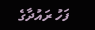ފަހު ރައުދާގެ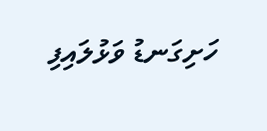ހަށިގަނޑު ވަޅުލައިފި